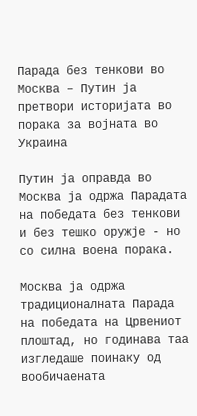Парада без тенкови во Москва – Путин ја претвори историјата во порака за војната во Украина

Путин ја оправда во Москва ја одржа Парадата на победата без тенкови и без тешко оружје - но со силна воена порака.

Москва ја одржа традиционалната Парада на победата на Црвениот плоштад, но годинава таа изгледаше поинаку од вообичаената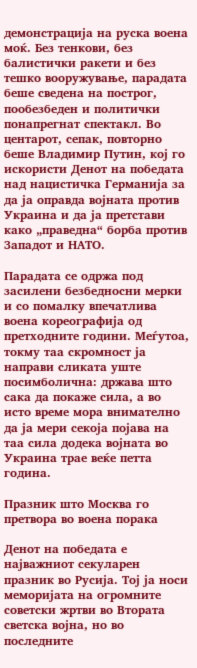демонстрација на руска воена моќ. Без тенкови, без балистички ракети и без тешко вооружување, парадата беше сведена на построг, пообезбеден и политички понапрегнат спектакл. Во центарот, сепак, повторно беше Владимир Путин, кој го искористи Денот на победата над нацистичка Германија за да ја оправда војната против Украина и да ја претстави како „праведна“ борба против Западот и НАТО.

Парадата се одржа под засилени безбедносни мерки и со помалку впечатлива воена кореографија од претходните години. Меѓутоа, токму таа скромност ја направи сликата уште посимболична: држава што сака да покаже сила, а во исто време мора внимателно да ја мери секоја појава на таа сила додека војната во Украина трае веќе петта година.

Празник што Москва го претвора во воена порака

Денот на победата е најважниот секуларен празник во Русија. Тој ја носи меморијата на огромните советски жртви во Втората светска војна, но во последните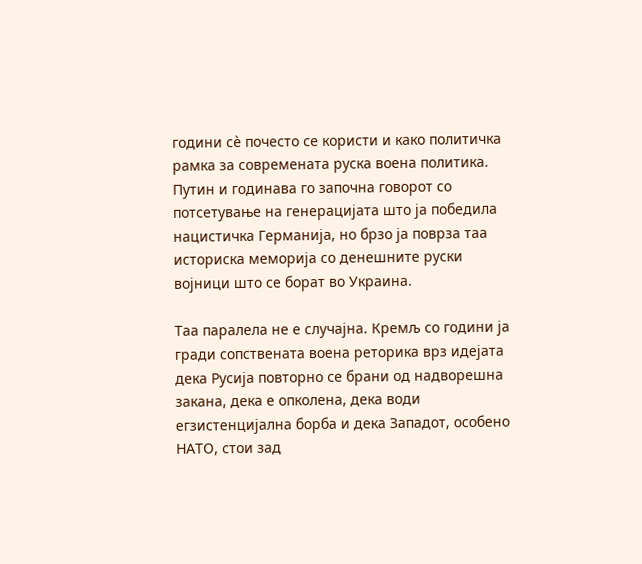години сè почесто се користи и како политичка рамка за современата руска воена политика. Путин и годинава го започна говорот со потсетување на генерацијата што ја победила нацистичка Германија, но брзо ја поврза таа историска меморија со денешните руски војници што се борат во Украина.

Таа паралела не е случајна. Кремљ со години ја гради сопствената воена реторика врз идејата дека Русија повторно се брани од надворешна закана, дека е опколена, дека води егзистенцијална борба и дека Западот, особено НАТО, стои зад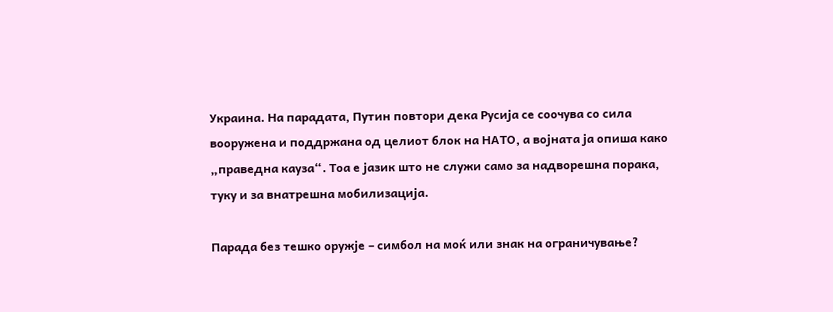Украина. На парадата, Путин повтори дека Русија се соочува со сила вооружена и поддржана од целиот блок на НАТО, а војната ја опиша како „праведна кауза“. Тоа е јазик што не служи само за надворешна порака, туку и за внатрешна мобилизација.

Парада без тешко оружје – симбол на моќ или знак на ограничување?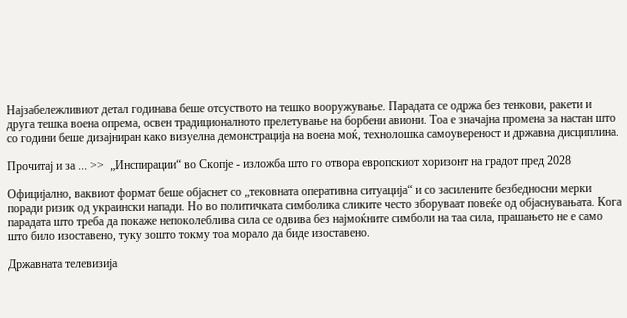Најзабележливиот детал годинава беше отсуството на тешко вооружување. Парадата се одржа без тенкови, ракети и друга тешка воена опрема, освен традиционалното прелетување на борбени авиони. Тоа е значајна промена за настан што со години беше дизајниран како визуелна демонстрација на воена моќ, технолошка самоувереност и државна дисциплина.

Прочитај и за ... >>  „Инспирации“ во Скопје - изложба што го отвора европскиот хоризонт на градот пред 2028

Официјално, ваквиот формат беше објаснет со „тековната оперативна ситуација“ и со засилените безбедносни мерки поради ризик од украински напади. Но во политичката симболика сликите често зборуваат повеќе од објаснувањата. Кога парадата што треба да покаже непоколеблива сила се одвива без најмоќните симболи на таа сила, прашањето не е само што било изоставено, туку зошто токму тоа морало да биде изоставено.

Државната телевизија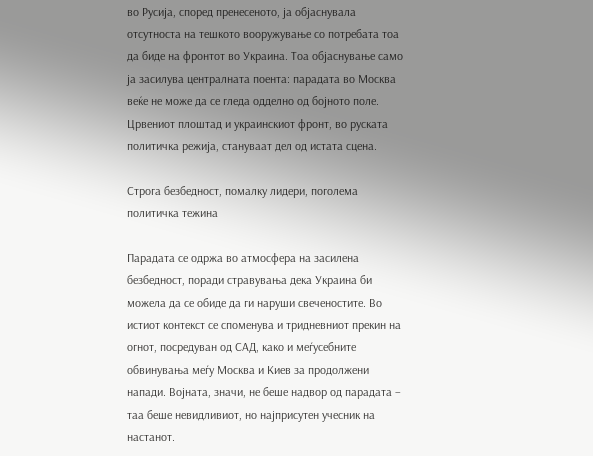во Русија, според пренесеното, ја објаснувала отсутноста на тешкото вооружување со потребата тоа да биде на фронтот во Украина. Тоа објаснување само ја засилува централната поента: парадата во Москва веќе не може да се гледа одделно од бојното поле. Црвениот плоштад и украинскиот фронт, во руската политичка режија, стануваат дел од истата сцена.

Строга безбедност, помалку лидери, поголема политичка тежина

Парадата се одржа во атмосфера на засилена безбедност, поради стравувања дека Украина би можела да се обиде да ги наруши свеченостите. Во истиот контекст се споменува и тридневниот прекин на огнот, посредуван од САД, како и меѓусебните обвинувања меѓу Москва и Киев за продолжени напади. Војната, значи, не беше надвор од парадата – таа беше невидливиот, но најприсутен учесник на настанот.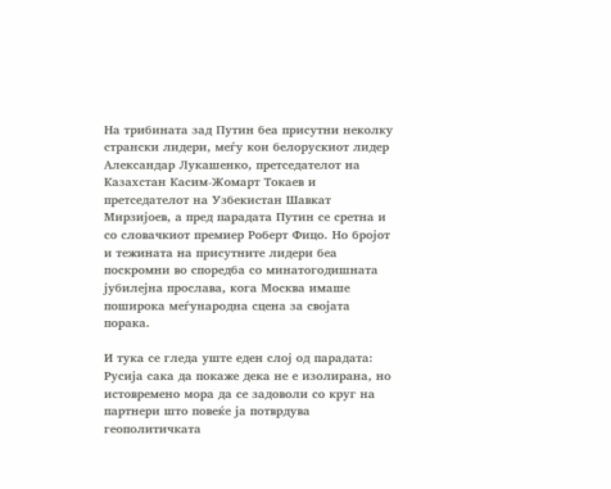На трибината зад Путин беа присутни неколку странски лидери, меѓу кои белорускиот лидер Александар Лукашенко, претседателот на Казахстан Касим-Жомарт Токаев и претседателот на Узбекистан Шавкат Мирзијоев, а пред парадата Путин се сретна и со словачкиот премиер Роберт Фицо. Но бројот и тежината на присутните лидери беа поскромни во споредба со минатогодишната јубилејна прослава, кога Москва имаше поширока меѓународна сцена за својата порака.

И тука се гледа уште еден слој од парадата: Русија сака да покаже дека не е изолирана, но истовремено мора да се задоволи со круг на партнери што повеќе ја потврдува геополитичката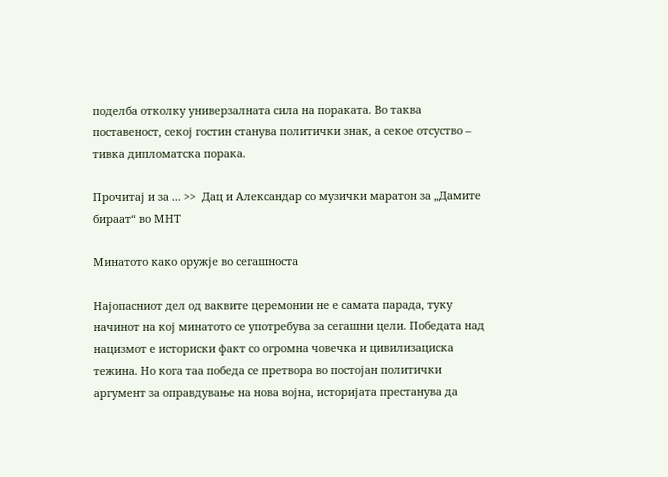поделба отколку универзалната сила на пораката. Во таква поставеност, секој гостин станува политички знак, а секое отсуство – тивка дипломатска порака.

Прочитај и за ... >>  Дац и Александар со музички маратон за „Дамите бираат“ во МНТ

Минатото како оружје во сегашноста

Најопасниот дел од ваквите церемонии не е самата парада, туку начинот на кој минатото се употребува за сегашни цели. Победата над нацизмот е историски факт со огромна човечка и цивилизациска тежина. Но кога таа победа се претвора во постојан политички аргумент за оправдување на нова војна, историјата престанува да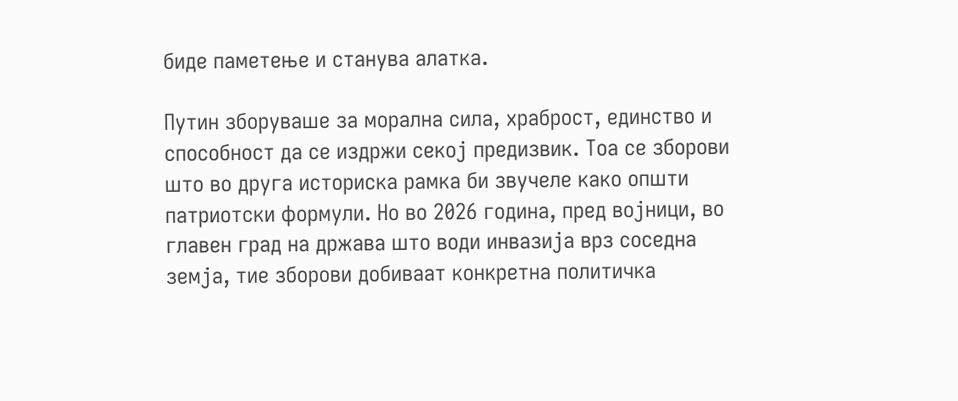биде паметење и станува алатка.

Путин зборуваше за морална сила, храброст, единство и способност да се издржи секој предизвик. Тоа се зборови што во друга историска рамка би звучеле како општи патриотски формули. Но во 2026 година, пред војници, во главен град на држава што води инвазија врз соседна земја, тие зборови добиваат конкретна политичка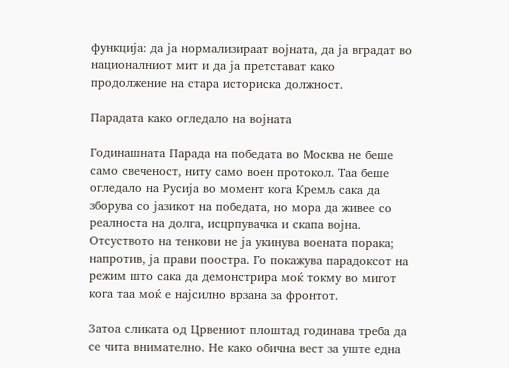функција: да ја нормализираат војната, да ја вградат во националниот мит и да ја претстават како продолжение на стара историска должност.

Парадата како огледало на војната

Годинашната Парада на победата во Москва не беше само свеченост, ниту само воен протокол. Таа беше огледало на Русија во момент кога Кремљ сака да зборува со јазикот на победата, но мора да живее со реалноста на долга, исцрпувачка и скапа војна. Отсуството на тенкови не ја укинува воената порака; напротив, ја прави поостра. Го покажува парадоксот на режим што сака да демонстрира моќ токму во мигот кога таа моќ е најсилно врзана за фронтот.

Затоа сликата од Црвениот плоштад годинава треба да се чита внимателно. Не како обична вест за уште една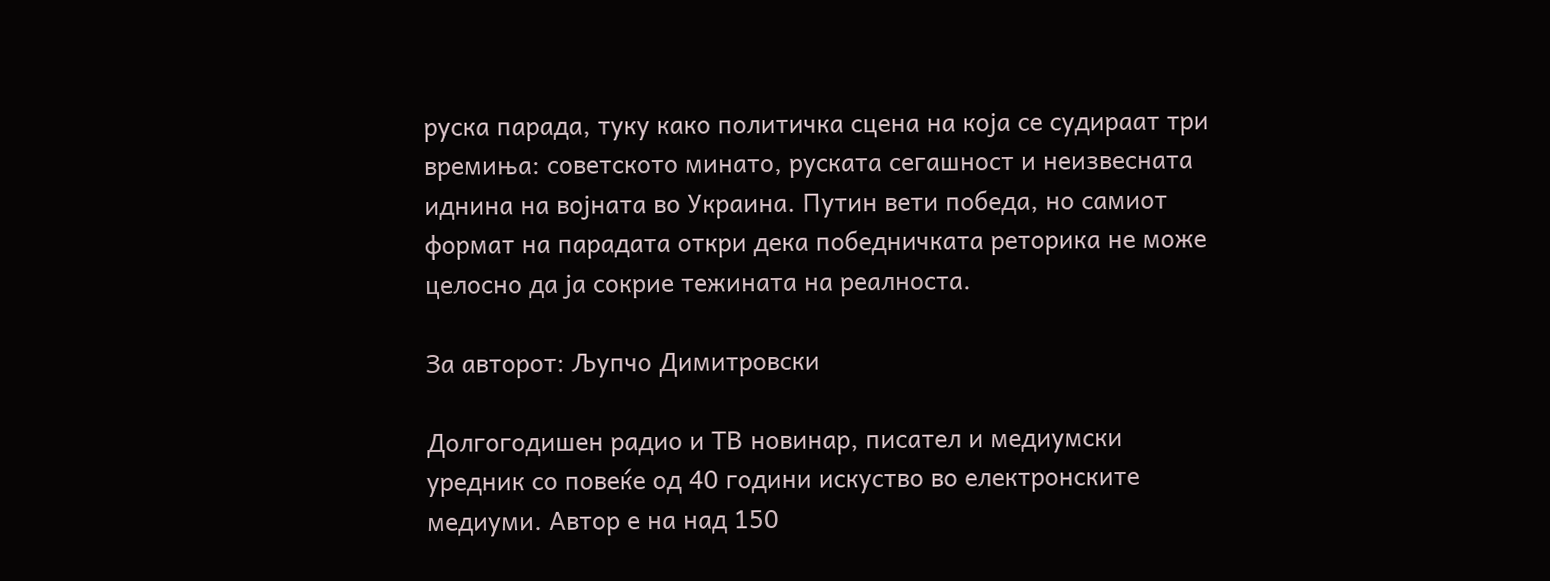руска парада, туку како политичка сцена на која се судираат три времиња: советското минато, руската сегашност и неизвесната иднина на војната во Украина. Путин вети победа, но самиот формат на парадата откри дека победничката реторика не може целосно да ја сокрие тежината на реалноста.

За авторот: Љупчо Димитровски

Долгогодишен радио и ТВ новинар, писател и медиумски уредник со повеќе од 40 години искуство во електронските медиуми. Автор е на над 150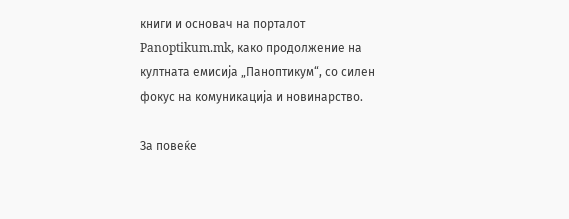книги и основач на порталот Panoptikum.mk, како продолжение на култната емисија „Паноптикум“, со силен фокус на комуникација и новинарство.

За повеќе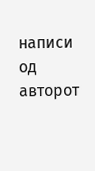написи од авторот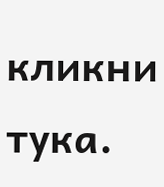кликни тука.